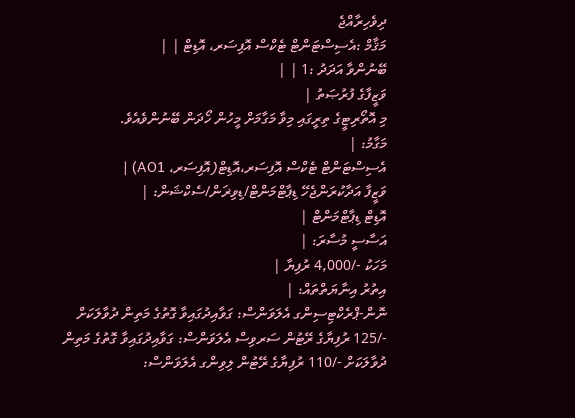ދިވެހިރާއްޖެ
މަޤާމް :އެސިސްޓަންޓް ޓެކްސް އޮފިސަރ، އޮޑިޓް | |
ބޭނުންވާ އަދަދު :1 | |
ވަޒީފާގެ ފުރުޞަތު |
މި އޮތޯރިޓީގެ ތިރީގައި މިވާ މަގާމަށް މީހުން ހޯދަން ބޭނުންވެއެވެ.
މަގާމު: |
އެސިސްޓަންޓް ޓެކްސް އޮފިސަރ،އޮޑިޓް(އޮފިސަރ، AO1) |
ވަޒީފާ އަދާކުރަންޖެހޭ ޑިޕާޓްމަންޓް/ޑިވިޜަން/ސެކްޝަން: |
އޮޑިޓް ޑިޕާޓްމަންޓް |
އަސާސީ މުސާރަ: |
މަހަކު -/4,000 ރުފިޔާ |
އިތުރު އިނާޔަތްތައް: |
ނޮން-ޕްރެކްޓިސިންގ އެލަވަންސް: ގަވާއިދުގައިވާ ގޮތުގެ މަތިން ދުވާލަކަށް -/125 ރުފިޔާގެ ރޭޓުން ސަރވިސް އެލަވަންސް: ގަވާއިދުގައިވާ ގޮތުގެ މަތިން ދުވާލަކަށް -/110 ރުފިޔާގެ ރޭޓުން ލިވިންގ އެލަވަންސް: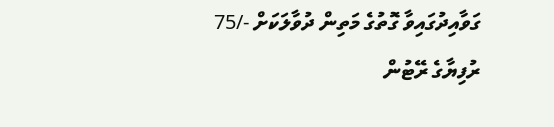ގަވާއިދުގައިވާ ގޮތުގެ މަތިން ދުވާލަކަށް -/75 ރުފިޔާގެ ރޭޓުން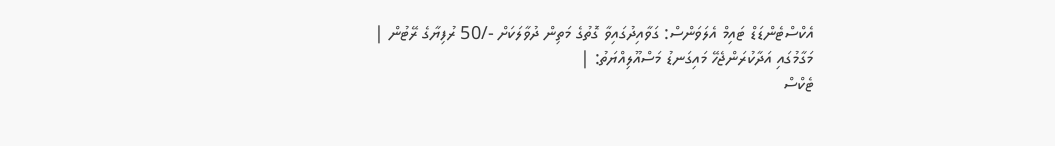އެކްސްޓެންޑަޑް ޓައިމް އެލަވަންސް: ގަވާއިދުގައިވާ ގޮތުގެ މަތިން ދުވާލަކަށް -/50 ރުފިޔާގެ ރޭޓުން |
މަގާމުގައި އަދާކުރަންޖެހޭ މައިގަނޑު މަސްއޫލިއްޔަތު: |
ޓެކްސް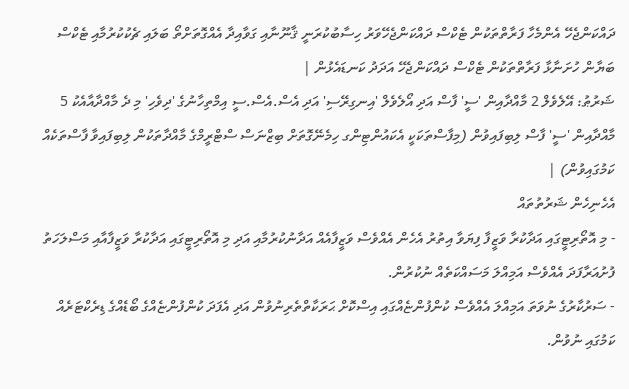ދައްކަންޖެހޭ އެންމެހާ ފަރާތްތަކުން ޓެކްސް ދައްކަންޖެހޭވަރު ހިސާބުކުރަނީ ޤާނޫނާއި ގަވާއިދާ އެއްގޮތަށްތޯ ބަލައި ޗެކުކުރުމާއި ޓެކްސް ބަޔާން ހުށަނާޅާ ފަރާތްތަކުން ޓެކްސް ދައްކަންޖެހޭ އަދަދު ކަނޑައެޅުން |
ޝަރުޠު: އޭލެވެލް 2 މާއްދާއިން 'ސީ' ފާސް އަދި އޯލެވެލް 'އިނގިރޭސި' އަދި އެސް.އެސް.ސީ އިމްތިހާނުގެ 'ދިވެހި' މި ދެ މާއްދާއާއެކު 5 މާއްދާއިން 'ސީ' ފާސް ލިބިފައިވުން (މިފާސްތަކަކީ އެކައުންޓިންގ ހިމެނޭގޮތަށް ބިޒްނަސް ސްޓްރީމްގެ މާއްދާތަކުން ލިބިފައިވާ ފާސްތަކެއް ކަމުގައިވުން) |
އެހެނިހެން ޝަރުތުތައް
- މި އޮތޯރިޓީގައި އަދާކުރާ ވަޒީފާ ފިޔަވާ އިތުރު އެހެން އެއްވެސް ވަޒީފާއެއް އަދާނުކުރުމާއި އަދި މި އޮތޯރިޓީގައި އަދާކުރާ ވަޒީފާއާއި މަސްލަހަތު ފުށުއަރާފަދަ އެއްވެސް އަމިއްލަ މަސައްކަތެއް ނުކުރުން.
- ސަރުކާރުގެ ނުވަތަ އަމިއްލަ އެއްވެސް ކުންފުންޏެއްގައި އިސްކޮށް ޙަރަކާތްތެރިނުވުން އަދި އެފަދަ ކުންފުންޏެއްގެ ބޯޑެއްގެ ޑިރެކްޓަރެއް ކަމުގައި ނުވުން.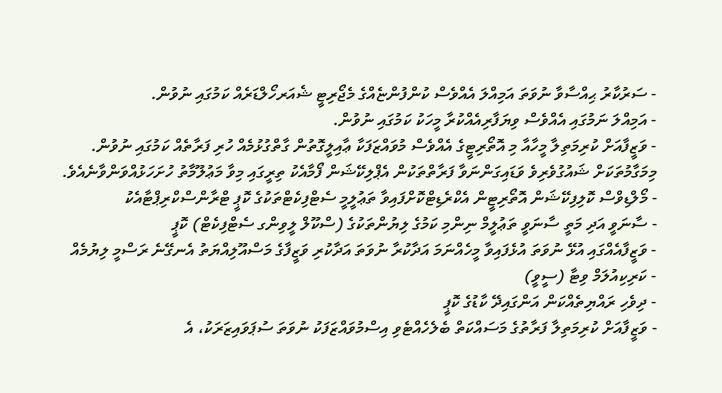- ސަރުކާރު ޙިއްސާވާ ނުވަތަ އަމިއްލަ އެއްވެސް ކުންފުންޏެއްގެ މެޖޯރިޓީ ޝެއަރހޯލްޑަރެއް ކަމުގައި ނުވުން.
- އަމިއްލަ ނަމުގައި އެއްވެސް ވިޔަފާރިއެއްކުރާ މީހަކު ކަމުގައި ނުވުން.
- ވަޒީފާއަށް ކުރިމަތިލާ މީހާއާ މި އޮތޯރިޓީގެ އެއްވެސް މުވައްޒަފަކާ ޢާއިލީގޮތުން ގާތްގުޅުމެއް ހުރި ފަރާތެއް ކަމުގައި ނުވުން.
މިމަގާމުތަކަށް ޝައުގުވެރިވެ ވަޑައިގަންނަވާ ފަރާތްތަކުން އެޕްލިކޭޝަން ފޯމާއެކު ތިރީގައި މިވާ މަޢުލޫމާތު ހުށަހަޅުއްވަންވާނެއެވެ.
- މޯލްޑިވްސް ކޮލިފިކޭޝަން އޮތޯރިޓީން އެކްރެޑިޓްކޮށްފައިވާ ތަޢުލީމީ ސެޓްފިކެޓްތަކުގެ ކޮޕީ ޓްރާންސްކްރިޕްޓާއެކު
- ސާނަވީ އަދި މަތީ ސާނަވީ ތަޢުލީމް ނިންމި ކަމުގެ ލިޔުންތަކުގެ (ސްކޫލް ލީވިންގ ސެޓްފިކެޓް) ކޮޕީ
- ވަޒީފާއެއްގައި އުޅޭ ނުވަތަ އުޅެފައިވާ މީހެއްނަމަ އަދާކުރާ ނުވަތަ އަދާކުރި ވަޒީފާގެ މަސްއޫލިއްޔަތު އެނގޭނެ ރަސްމީ ލިޔުމެއް
- ކަރިކިއުލަމް ވިޓާ (ސީވީ)
- ދިވެހި ރައްޔިތެއްކަން އަންގައިދޭ ކާޑުގެ ކޮޕީ
- ވަޒީފާއަށް ކުރިމަތިލާ ފަރާތުގެ މަސައްކަތް ބެލެހެއްޓެވި އިސްމުވައްޒަފަކު ނުވަތަ ސުޕަވައިޒަރަކު، އެ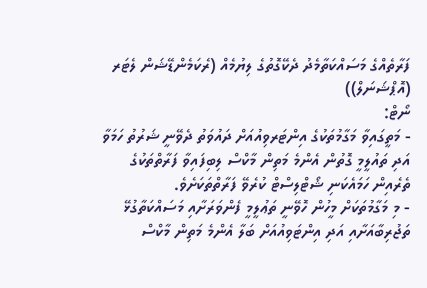ފަރާތެއްގެ މަސައްކަތާމެދު ދެކޭގޮތުގެ ލިޔުމެއް (ރެކަމެންޑޭޝަން ލެޓަރ (އޮޕްޝަނަލް))
ނޯޓް:
- މަތީގައިވާ މަގާމުތަކުގެ އިންޓަރވިއުއަށް ދައުވަތު ދެވޭނީ ޝަރުތު ހަމަވާ އަދި ތައުލީމީ ގޮތުން އެންމެ މަތިން މާކްސް ލިބިފައިވާ ފަރާތްތަކުގެ ތެރެއިން ހަމައެކަނި ޝޯޓްލިސްޓް ކުރެވޭ ފަރާތްތަކަށެވެ.
- މި މަގާމުތަކަށް މީހުން ހޮވޭނީ ތަޢުލީމީ ފެންވަރަށާއި މަސައްކަތާގުޅޭ ތަޖުރިބާއަށާއި އަދި އިންޓަވިއުއަށް ބަލާ އެންމެ މަތިން މާކްސް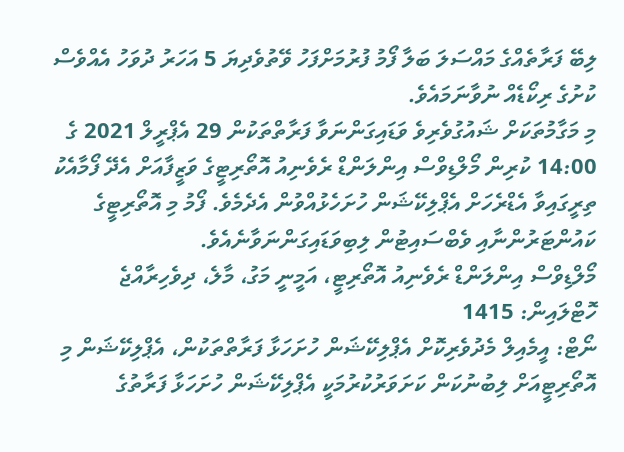ލިބޭ ފަރާތެއްގެ މައްސަލަ ބަލާ ފޯމު ފުރުމަށްފަހު ވޭތުވެދިޔަ 5 އަހަރު ދުވަހު އެއްވެސް ކުށުގެ ރިކޯޑެއް ނުވާނަމައެވެ.
މި މަގާމުތަކަށް ޝައުގުވެރިވެ ވަޑައިގަންނަވާ ފަރާތްތަކުން 29 އެޕްރީލް 2021 ގެ 14:00 ކުރިން މޯލްޑިވްސް އިންލަންޑް ރެވެނިއު އޮތޯރިޓީގެ ވަޒީފާއަށް އެދޭ ފޯމާއެކު ތިރީގައިވާ އެޑްރެހަށް އެޕްލިކޭޝަން ހުށަހެޅުއްވުން އެދެމެވެ. ފޯމު މި އޮތޯރިޓީގެ ކައުންޓަރުންނާއި ވެބްސައިޓުން ލިބިވަޑައިގަންނަވާނެއެވެ.
މޯލްޑިވްސް އިންލަންޑް ރެވެނިއު އޮތޯރިޓީ، އަމީނީ މަގު، މާލެ، ދިވެހިރާއްޖެ
ހޮޓްލައިން: 1415
ނޯޓް: އީމެއިލް މެދުވެރިކޮށް އެޕްލިކޭޝަން ހުށަހަޅާ ފަރާތްތަކުން، އެޕްލިކޭޝަން މި އޮތޯރިޓީއަށް ލިބުނުކަން ކަށަވަރުކުރުމަކީ އެޕްލިކޭޝަން ހުށަހަޅާ ފަރާތުގެ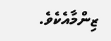ޒިންމާއެކެވެ.